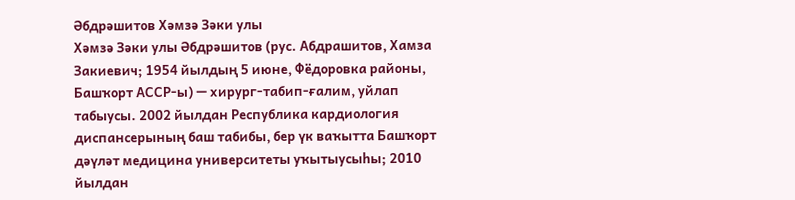Әбдрәшитов Хәмзә Зәки улы
Хәмзә Зәки улы Әбдрәшитов (рус. Абдрашитов, Хамза Закиевич; 1954 йылдың 5 июне, Фёдоровка районы, Башҡорт АССР-ы) — хирург-табип-ғалим, уйлап табыусы. 2002 йылдан Республика кардиология диспансерының баш табибы, бер үк ваҡытта Башҡорт дәүләт медицина университеты уҡытыусыһы; 2010 йылдан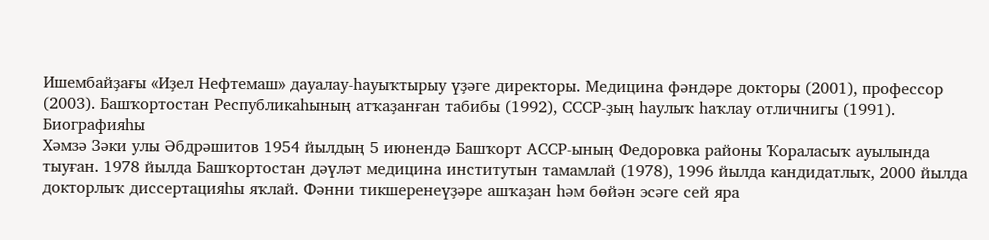Ишембайҙағы «Иҙел Нефтемаш» дауалау‑һауыҡтырыу үҙәге директоры. Медицина фәндәре докторы (2001), профессор (2003). Башҡортостан Республикаһының атҡаҙанған табибы (1992), СССР-ҙың һаулыҡ һаҡлау отличнигы (1991).
Биографияһы
Хәмзә Зәки улы Әбдрәшитов 1954 йылдың 5 июнендә Башҡорт АССР-ының Федоровка районы Ҡораласыҡ ауылында тыуған. 1978 йылда Башҡортостан дәүләт медицина институтын тамамлай (1978), 1996 йылда кандидатлыҡ, 2000 йылда докторлыҡ диссертацияһы яҡлай. Фәнни тикшеренеүҙәре ашҡаҙан һәм бөйән эсәге сей яра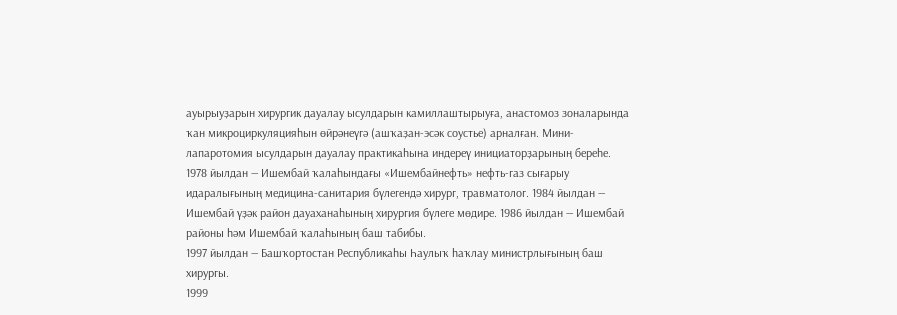ауырыуҙарын хирургик дауалау ысулдарын камиллаштырыуға, анастомоз зоналарында ҡан микроциркуляцияһын өйрәнеүгә (ашҡаҙан-эсәк соустье) арналған. Мини-лапаротомия ысулдарын дауалау практикаһына индереү инициаторҙарының береһе.
1978 йылдан — Ишембай ҡалаһындағы «Ишембайнефть» нефть-газ сығарыу идаралығының медицина-санитария бүлегендә хирург, травматолог. 1984 йылдан — Ишембай үҙәк район дауаханаһының хирургия бүлеге мөдире. 1986 йылдан — Ишембай районы һәм Ишембай ҡалаһының баш табибы.
1997 йылдан — Башҡортостан Республикаһы Һаулыҡ һаҡлау министрлығының баш хирургы.
1999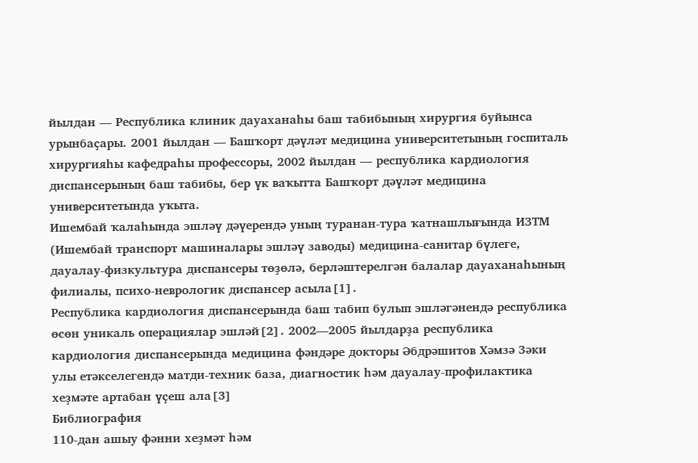йылдан — Республика клиник дауаханаһы баш табибының хирургия буйынса урынбаҫары. 2001 йылдан — Башҡорт дәүләт медицина университетының госпиталь хирургияһы кафедраһы профессоры, 2002 йылдан — республика кардиология диспансерының баш табибы, бер үк ваҡытта Башҡорт дәүләт медицина университетында уҡыта.
Ишембай ҡалаһында эшләү дәүерендә уның туранан-тура ҡатнашлығында ИЗТМ (Ишембай транспорт машиналары эшләү заводы) медицина-санитар бүлеге, дауалау-физкультура диспансеры төҙөлә, берләштерелгән балалар дауаханаһының филиалы, психо-неврологик диспансер асыла[1].
Республика кардиология диспансерында баш табип булып эшләгәнендә республика өсөн уникаль операциялар эшләй[2]. 2002—2005 йылдарҙа республика кардиология диспансерында медицина фәндәре докторы Әбдрәшитов Хәмзә Зәки улы етәкселегендә матди-техник база, диагностик һәм дауалау-профилактика хеҙмәте артабан үҫеш ала[3]
Библиография
110-дан ашыу фәнни хеҙмәт һәм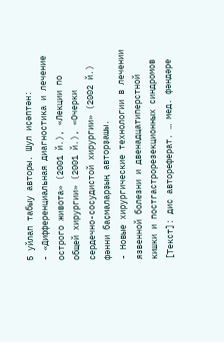5 уйлап табыу авторы. Шул иҫәптән:
- «Дифференциальная диагностика и лечение острого живота» (2001 й.), «Лекции по общей хирургии» (2001 й.), «Очерки сердечно-сосудистой хирургии» (2002 й.) фәнни баҫмаларҙың авторҙашы.
- Новые хирургические технологии в лечении язвенной болезни и двенадцатиперстной кишки и постгастрорезекционных синдромов [Текст]: дис автореферат. … мед. фәндәре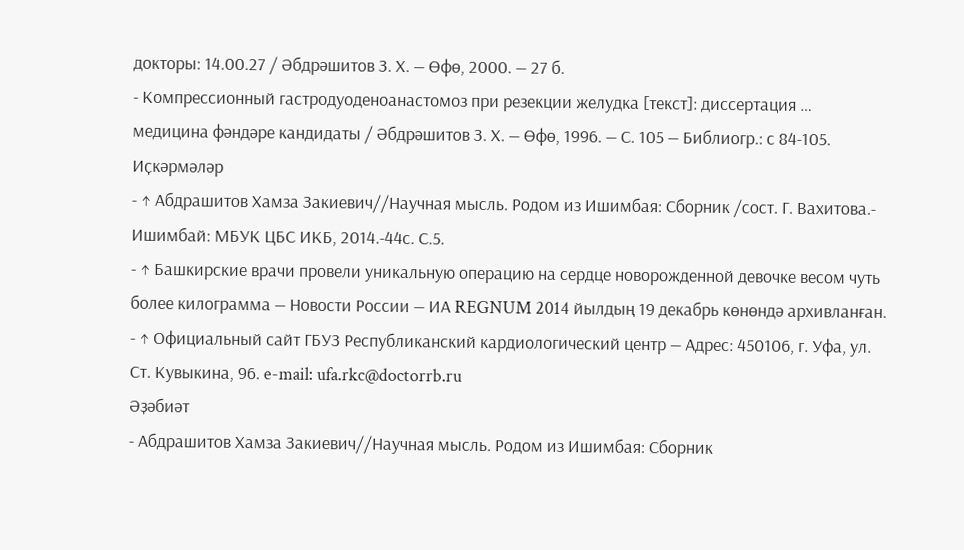докторы: 14.00.27 / Әбдрәшитов З. Х. — Өфө, 2000. — 27 б.
- Компрессионный гастродуоденоанастомоз при резекции желудка [текст]: диссертация … медицина фәндәре кандидаты / Әбдрәшитов З. Х. — Өфө, 1996. — С. 105 — Библиогр.: с 84-105.
Иҫкәрмәләр
- ↑ Абдрашитов Хамза Закиевич//Научная мысль. Родом из Ишимбая: Сборник /сост. Г. Вахитова.- Ишимбай: МБУК ЦБС ИКБ, 2014.-44с. С.5.
- ↑ Башкирские врачи провели уникальную операцию на сердце новорожденной девочке весом чуть более килограмма — Новости России — ИА REGNUM 2014 йылдың 19 декабрь көнөндә архивланған.
- ↑ Официальный сайт ГБУЗ Республиканский кардиологический центр — Адрес: 450106, г. Уфа, ул. Ст. Кувыкина, 96. e-mail: ufa.rkc@doctorrb.ru
Әҙәбиәт
- Абдрашитов Хамза Закиевич//Научная мысль. Родом из Ишимбая: Сборник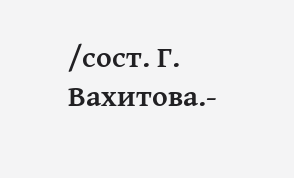/сост. Г. Вахитова.-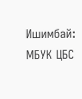Ишимбай: МБУК ЦБС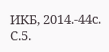ИКБ, 2014.-44с. С.5.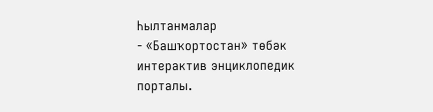Һылтанмалар
- «Башҡортостан» төбәк интерактив энциклопедик порталы.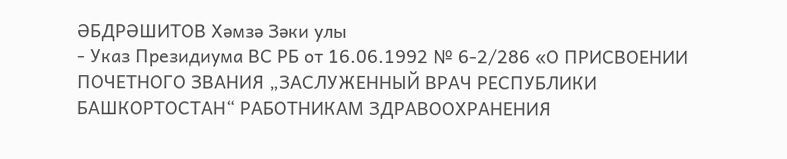ӘБДРӘШИТОВ Хәмзә Зәки улы
- Указ Президиума ВС РБ от 16.06.1992 № 6-2/286 «О ПРИСВОЕНИИ ПОЧЕТНОГО ЗВАНИЯ „ЗАСЛУЖЕННЫЙ ВРАЧ РЕСПУБЛИКИ БАШКОРТОСТАН“ РАБОТНИКАМ ЗДРАВООХРАНЕНИЯ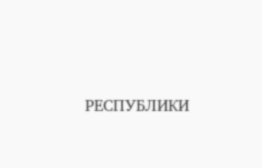РЕСПУБЛИКИ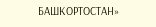БАШКОРТОСТАН»